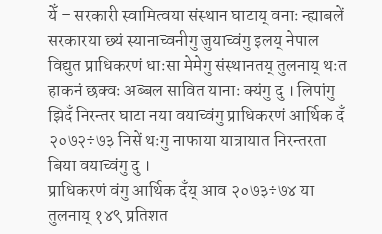येँ – सरकारी स्वामित्वया संस्थान घाटाय् वनाः न्ह्याबलें सरकारया छ्यं स्यानाच्वनीगु जुयाच्वंगु इलय् नेपाल विद्युत प्राधिकरणं धाःसा मेमेगु संस्थानतय् तुलनाय् थःत हाकनं छक्वः अब्बल सावित यानाः क्यंगु दु । लिपांगु झिदँ निरन्तर घाटा नया वयाच्वंगु प्राधिकरणं आर्थिक दँ २०७२÷७३ निसें थःगु नाफाया यात्रायात निरन्तरता बिया वयाच्वंगु दु ।
प्राधिकरणं वंगु आर्थिक दँय् आव २०७३÷७४ या तुलनाय् १४९ प्रतिशत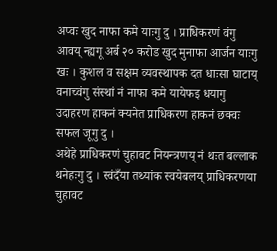अप्वः खुद नाफा कमे याःगु दु । प्राधिकरणं वंगु आवय् न्ह्यगू अर्ब २० करोड खुद मुनाफा आर्जन याःगु खः । कुशल व सक्षम व्यवस्थापक दत धाःसा घाटाय् वनाच्वंगु संस्थां नं नाफा कमे यायेफइ धयागु उदाहरण हाकनं क्यनेत प्राधिकरण हाकनं छक्वः सफल जूगु दु ।
अथेहे प्राधिकरणं चुहावट नियन्त्रणय् नं थःत बल्लाक थनेहःगु दु । स्वंदँया तथ्यांक स्वयेबलय् प्राधिकरणया चुहावट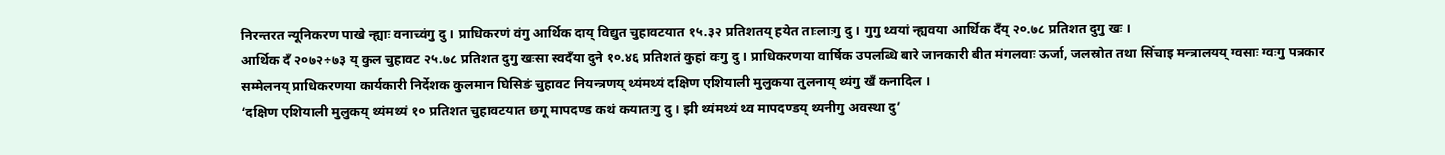निरन्तरत न्यूनिकरण पाखे न्ह्याः वनाच्वंगु दु । प्राधिकरणं वंगु आर्थिक दाय् विद्युत चुहावटयात १५.३२ प्रतिशतय् हयेत ताःलाःगु दु । गुगु थ्वयां न्ह्यवया आर्थिक दँय् २०.७८ प्रतिशत दुगु खः ।
आर्थिक दँ २०७२÷७३ य् कुल चुहावट २५.७८ प्रतिशत दुगु खःसा स्वदँया दुने १०.४६ प्रतिशतं कुहां वःगु दु । प्राधिकरणया वार्षिक उपलब्धि बारे जानकारी बीत मंगलवाः ऊर्जा, जलस्रोत तथा सिँचाइ मन्त्रालयय् ग्वसाः ग्वःगु पत्रकार सम्मेलनय् प्राधिकरणया कार्यकारी निर्देशक कुलमान घिसिङं चुहावट नियन्त्रणय् थ्यंमथ्यं दक्षिण एशियाली मुलुकया तुलनाय् थ्यंगु खँ कनादिल ।
‘दक्षिण एशियाली मुलुकय् थ्यंमथ्यं १० प्रतिशत चुहावटयात छगू मापदण्ड कथं कयातःगु दु । झी थ्यंमथ्यं थ्व मापदण्डय् थ्यनीगु अवस्था दु’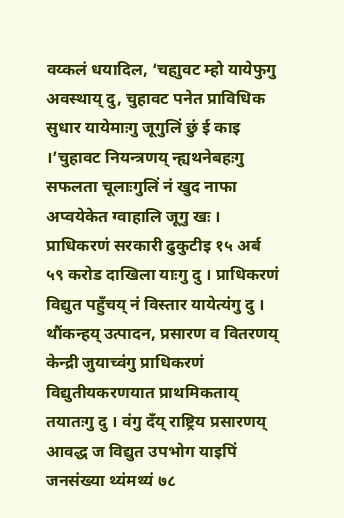वय्कलं धयादिल, ‘चहाुवट म्हो यायेफुगु अवस्थाय् दु, चुहावट पनेत प्राविधिक सुधार यायेमाःगु जूगुलिं छुं ई काइ ।’चुहावट नियन्त्रणय् न्ह्यथनेबहःगु सफलता चूलाःगुलिं नं खुद नाफा अप्वयेकेत ग्वाहालि जूगु खः ।
प्राधिकरणं सरकारी ढुकुटीइ १५ अर्ब ५९ करोड दाखिला याःगु दु । प्राधिकरणं विद्युत पहुँचय् नं विस्तार यायेत्यंगु दु । थौंकन्हय् उत्पादन, प्रसारण व वितरणय् केन्द्री जुयाच्वंगु प्राधिकरणं विद्युतीयकरणयात प्राथमिकताय् तयातःगु दु । वंगु दँय् राष्ट्रिय प्रसारणय् आवद्ध ज विद्युत उपभोग याइपिं जनसंख्या थ्यंमथ्यं ७८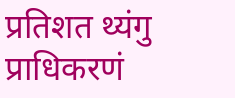प्रतिशत थ्यंगु प्राधिकरणं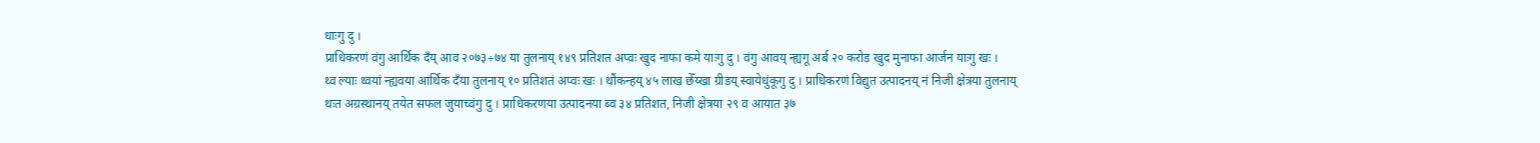धाःगु दु ।
प्राधिकरणं वंगु आर्थिक दँय् आव २०७३÷७४ या तुलनाय् १४९ प्रतिशत अप्वः खुद नाफा कमे याःगु दु । वंगु आवय् न्ह्यगू अर्ब २० करोड खुद मुनाफा आर्जन याःगु खः ।
थ्व ल्याः थ्वयां न्ह्यवया आर्थिक दँया तुलनाय् १० प्रतिशतं अप्वः खः । थौंकन्हय् ४५ लाख छेँय्खा ग्रीडय् स्वायेधुंकूगु दु । प्राधिकरणं विद्युत उत्पादनय् नं निजी क्षेत्रया तुलनाय् थःत अग्रस्थानय् तयेत सफल जुयाच्वंगु दु । प्राधिकरणया उत्पादनया ब्व ३४ प्रतिशत, निजी क्षेत्रया २९ व आयात ३७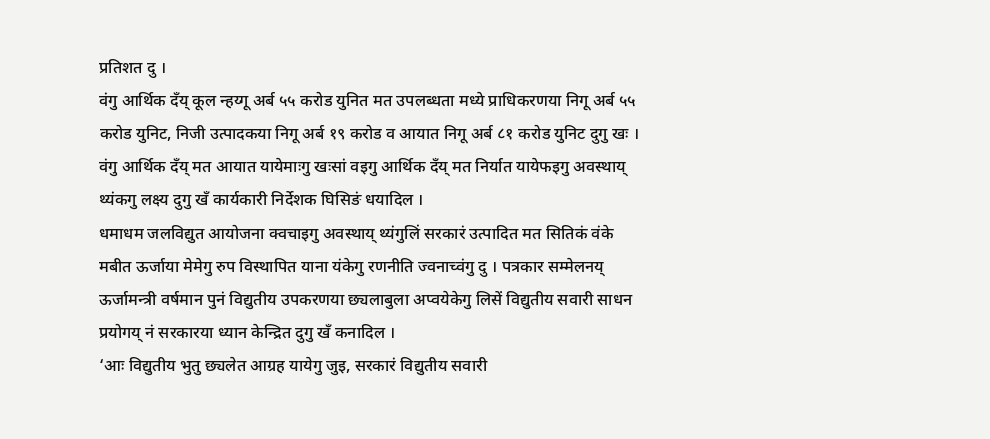प्रतिशत दु ।
वंगु आर्थिक दँय् कूल न्हय्गू अर्ब ५५ करोड युनित मत उपलब्धता मध्ये प्राधिकरणया निगू अर्ब ५५ करोड युनिट, निजी उत्पादकया निगू अर्ब १९ करोड व आयात निगू अर्ब ८१ करोड युनिट दुगु खः । वंगु आर्थिक दँय् मत आयात यायेमाःगु खःसां वइगु आर्थिक दँय् मत निर्यात यायेफइगु अवस्थाय् थ्यंकगु लक्ष्य दुगु खँ कार्यकारी निर्देशक घिसिङं धयादिल ।
धमाधम जलविद्युत आयोजना क्वचाइगु अवस्थाय् थ्यंगुलिं सरकारं उत्पादित मत सितिकं वंके मबीत ऊर्जाया मेमेगु रुप विस्थापित याना यंकेगु रणनीति ज्वनाच्वंगु दु । पत्रकार सम्मेलनय् ऊर्जामन्त्री वर्षमान पुनं विद्युतीय उपकरणया छ्यलाबुला अप्वयेकेगु लिसें विद्युतीय सवारी साधन प्रयोगय् नं सरकारया ध्यान केन्द्रित दुगु खँ कनादिल ।
‘आः विद्युतीय भुतु छ्यलेत आग्रह यायेगु जुइ, सरकारं विद्युतीय सवारी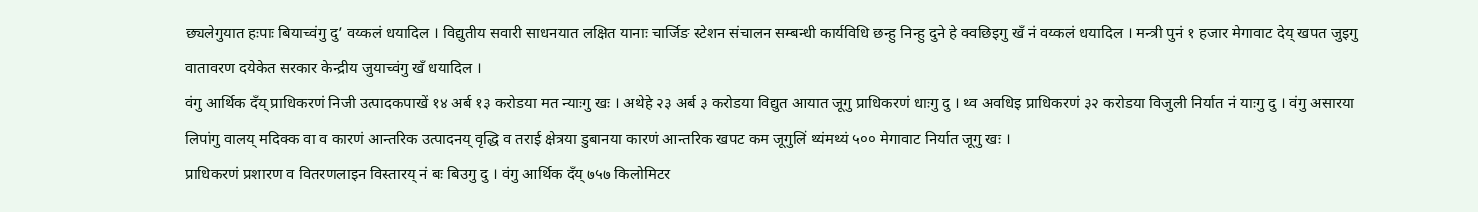छ्यलेगुयात हःपाः बियाच्वंगु दु’ वय्कलं धयादिल । विद्युतीय सवारी साधनयात लक्षित यानाः चार्जिङ स्टेशन संचालन सम्बन्धी कार्यविधि छन्हु निन्हु दुने हे क्वछिइगु खँ नं वय्कलं धयादिल । मन्त्री पुनं १ हजार मेगावाट देय् खपत जुइगु वातावरण दयेकेत सरकार केन्द्रीय जुयाच्वंगु खँ धयादिल ।
वंगु आर्थिक दँय् प्राधिकरणं निजी उत्पादकपाखें १४ अर्ब १३ करोडया मत न्याःगु खः । अथेहे २३ अर्ब ३ करोडया विद्युत आयात जूगु प्राधिकरणं धाःगु दु । थ्व अवधिइ प्राधिकरणं ३२ करोडया विजुली निर्यात नं याःगु दु । वंगु असारया लिपांगु वालय् मदिक्क वा व कारणं आन्तरिक उत्पादनय् वृद्धि व तराई क्षेत्रया डुबानया कारणं आन्तरिक खपट कम जूगुलिं थ्यंमथ्यं ५०० मेगावाट निर्यात जूगु खः ।
प्राधिकरणं प्रशारण व वितरणलाइन विस्तारय् नं बः बिउगु दु । वंगु आर्थिक दँय् ७५७ किलोमिटर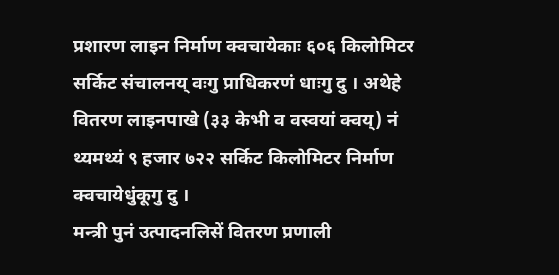प्रशारण लाइन निर्माण क्वचायेकाः ६०६ किलोमिटर सर्किट संचालनय् वःगु प्राधिकरणं धाःगु दु । अथेहे वितरण लाइनपाखे (३३ केभी व वस्वयां क्वय्) नं थ्यमथ्यं ९ हजार ७२२ सर्किट किलोमिटर निर्माण क्वचायेधुंकूगु दु ।
मन्त्री पुनं उत्पादनलिसें वितरण प्रणाली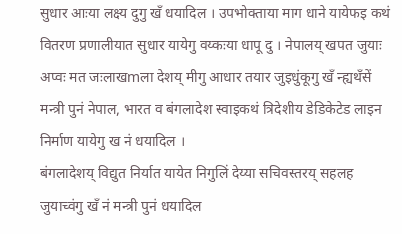सुधार आःया लक्ष्य दुगु खँ धयादिल । उपभोक्ताया माग धाने यायेफइ कथं वितरण प्रणालीयात सुधार यायेगु वय्कःया धापू दु । नेपालय् खपत जुयाः अप्वः मत जःलाखmला देशय् मीगु आधार तयार जुइधुंकूगु खँ न्ह्यथँसें मन्त्री पुनं नेपाल, भारत व बंगलादेश स्वाइकथं त्रिदेशीय डेडिकेटेड लाइन निर्माण यायेगु ख नं धयादिल ।
बंगलादेशय् विद्युत निर्यात यायेत निगुलिं देय्या सचिवस्तरय् सहलह जुयाच्वंगु खँ नं मन्त्री पुनं धयादिल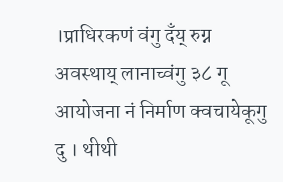।प्राधिरकणं वंगु दँय् रुग्न अवस्थाय् लानाच्वंगु ३८ गू आयोजना नं निर्माण क्वचायेकूगु दु । थीथी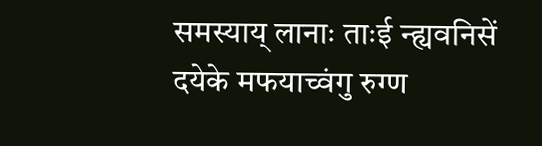समस्याय् लानाः ताःई न्ह्यवनिसें दयेके मफयाच्वंगु रुग्ण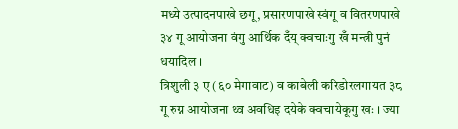मध्ये उत्पादनपाखे छगू, प्रसारणपाखे स्वंगू व वितरणपाखे ३४ गू आयोजना वंगु आर्थिक दँय् क्वचाःगु खँ मन्त्री पुनं धयादिल ।
त्रिशुली ३ ए (६० मेगावाट) व काबेली करिडोरलगायत ३८ गू रुग्न आयोजना थ्व अवधिइ दयेके क्वचायेकूगु खः । ज्या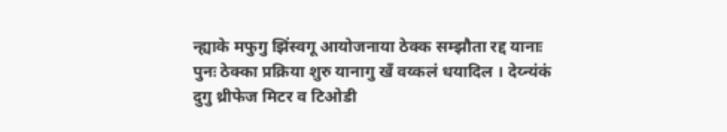न्ह्याके मफुगु झिंस्वगू आयोजनाया ठेक्क सम्झौता रद्द यानाः पुनः ठेक्का प्रक्रिया शुरु यानागु खँ वय्कलं धयादिल । देय्न्यंकं दुगु थ्रीफेज मिटर व टिओडी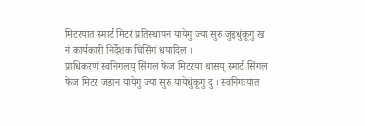मिटरयात स्मार्ट मिटरं प्रतिस्थापन यायेगु ज्या सुरु जुइधुंकूगु ख नं कार्यकारी निर्देशक घिसिंगं धयादिल ।
प्राधिकरणं स्वनिगलय् सिंगल फेज मिटरया थासय् स्मार्ट सिंगल फेज मिटर जडान यायेगु ज्या सुरु यायेधुंकूगु दु । स्वनिगःयात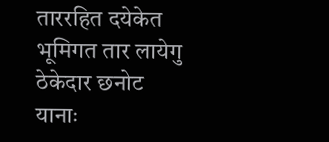ताररहित दयेकेत भूमिगत तार लायेगु ठेकेदार छनोट यानाः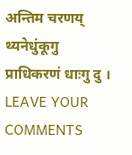अन्तिम चरणय् थ्यनेधुंकूगु प्राधिकरणं धाःगु दु ।
LEAVE YOUR COMMENTS